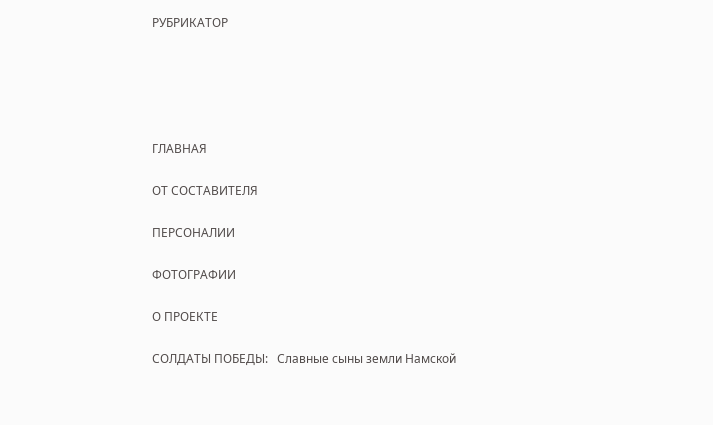РУБРИКАТОР





ГЛАВНАЯ

ОТ СОСТАВИТЕЛЯ

ПЕРСОНАЛИИ

ФОТОГРАФИИ

О ПРОЕКТЕ

СОЛДАТЫ ПОБЕДЫ:   Славные сыны земли Намской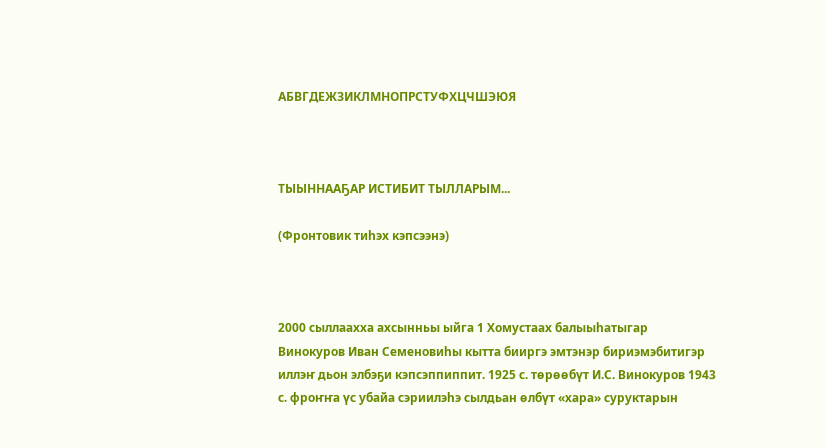АБВГДЕЖЗИКЛМНОПРСТУФХЦЧШЭЮЯ



ТЫЫННААҔАР ИСТИБИТ ТЫЛЛАРЫМ...

(Фронтовик тиһэх кэпсээнэ)



2000 сыллаахха ахсынньы ыйга 1 Хомустаах балыыһатыгар Винокуров Иван Семеновиһы кытта бииргэ эмтэнэр бириэмэбитигэр иллэҥ дьон элбэҕи кэпсэппиппит. 1925 с. төрөөбүт И.С. Винокуров 1943 с. фроҥҥа үс убайа сэриилэһэ сылдьан өлбүт «хара» суруктарын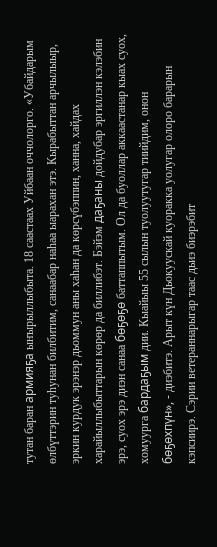тутан баран армияҕа ыҥырыллыбыта. 18 саастаах Уйбаан оччолорго. «Убайдарым өлбүттэрин туһунан билбитим, санаабар наһаа ыарахан этэ. Кырабыттан арчылыыр, эркин курдук эрэнэр дьоммун аны хаһан да көрсүбэппин, ханна, хайдах харайыллыбыттарын көрөр да биллибэт. Бэйэм даҕаны дойдубар эргиллэн кэлэбин эрэ, суох эрэ диэн санаа бөҕөҕө баттаппытым. Ол да буоллар аккаастанар кыах суох, хомуурга бардаҕым дии. Кыайыы 55 сылын туолуутугар тиийдим, онон бөҕөхпүн», - диэбитэ. Арыт күн Дьокуускай куоракка уолугар олоро барарын кэпсиирэ. Сэрии ветераннарыгар таас дьиэ биэрэбит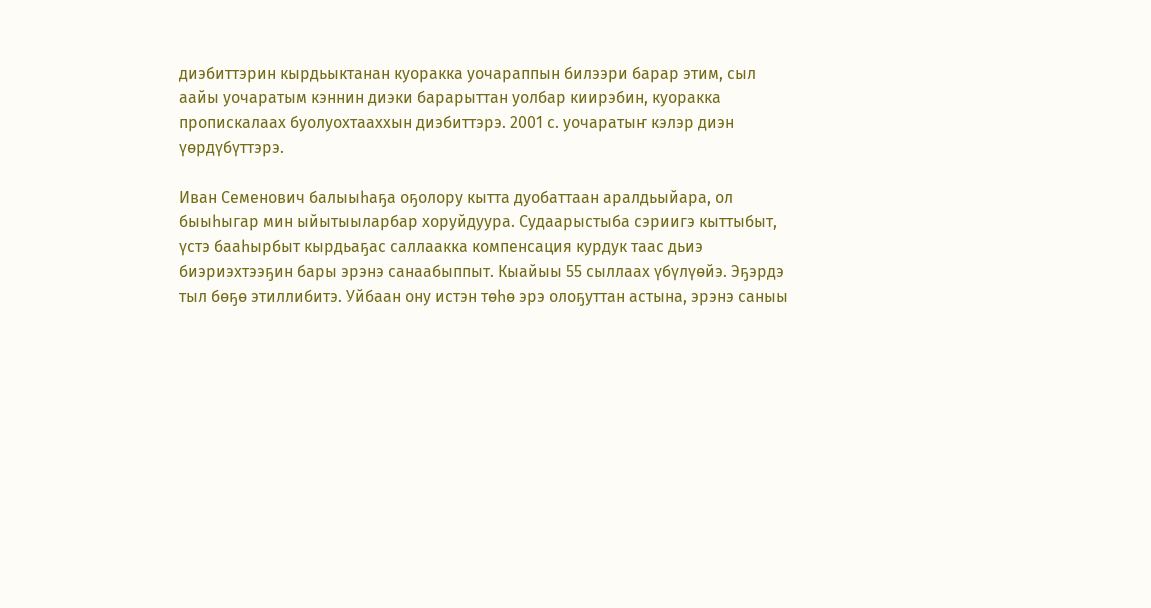диэбиттэрин кырдьыктанан куоракка уочараппын билээри барар этим, сыл аайы уочаратым кэннин диэки барарыттан уолбар киирэбин, куоракка пропискалаах буолуохтааххын диэбиттэрэ. 2001 с. уочаратыҥ кэлэр диэн үөрдүбүттэрэ.

Иван Семенович балыыһаҕа оҕолору кытта дуобаттаан аралдьыйара, ол быыһыгар мин ыйытыыларбар хоруйдуура. Судаарыстыба сэриигэ кыттыбыт, үстэ бааһырбыт кырдьаҕас саллаакка компенсация курдук таас дьиэ биэриэхтээҕин бары эрэнэ санаабыппыт. Кыайыы 55 сыллаах үбүлүөйэ. Эҕэрдэ тыл бөҕө этиллибитэ. Уйбаан ону истэн төһө эрэ олоҕуттан астына, эрэнэ саныы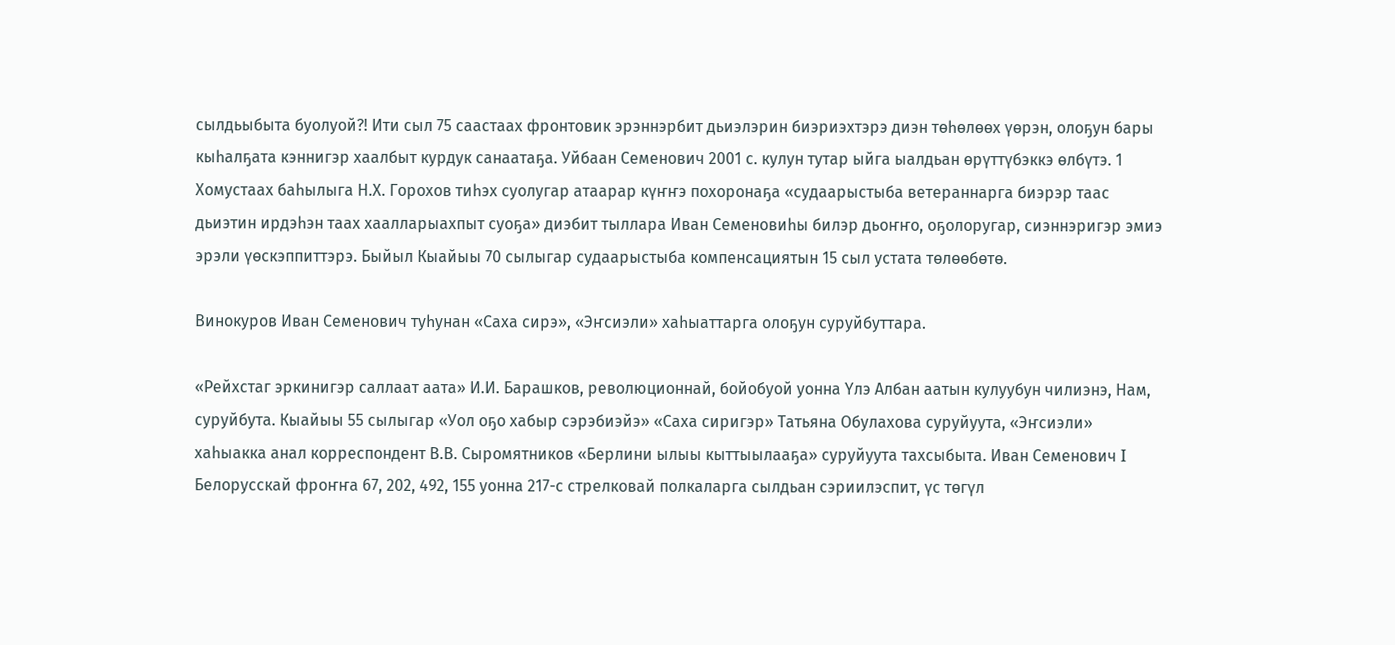сылдьыбыта буолуой?! Ити сыл 75 саастаах фронтовик эрэннэрбит дьиэлэрин биэриэхтэрэ диэн төһөлөөх үөрэн, олоҕун бары кыһалҕата кэннигэр хаалбыт курдук санаатаҕа. Уйбаан Семенович 2001 с. кулун тутар ыйга ыалдьан өрүттүбэккэ өлбүтэ. 1 Хомустаах баһылыга Н.Х. Горохов тиһэх суолугар атаарар күҥҥэ похоронаҕа «судаарыстыба ветераннарга биэрэр таас дьиэтин ирдэһэн таах хаалларыахпыт суоҕа» диэбит тыллара Иван Семеновиһы билэр дьоҥҥо, оҕолоругар, сиэннэригэр эмиэ эрэли үөскэппиттэрэ. Быйыл Кыайыы 70 сылыгар судаарыстыба компенсациятын 15 сыл устата төлөөбөтө.

Винокуров Иван Семенович туһунан «Саха сирэ», «Эҥсиэли» хаһыаттарга олоҕун суруйбуттара.

«Рейхстаг эркинигэр саллаат аата» И.И. Барашков, революционнай, бойобуой уонна Үлэ Албан аатын кулуубун чилиэнэ, Нам, суруйбута. Кыайыы 55 сылыгар «Уол оҕо хабыр сэрэбиэйэ» «Саха сиригэр» Татьяна Обулахова суруйуута, «Эҥсиэли» хаһыакка анал корреспондент В.В. Сыромятников «Берлини ылыы кыттыылааҕа» суруйуута тахсыбыта. Иван Семенович I Белорусскай фроҥҥа 67, 202, 492, 155 уонна 217-с стрелковай полкаларга сылдьан сэриилэспит, үс төгүл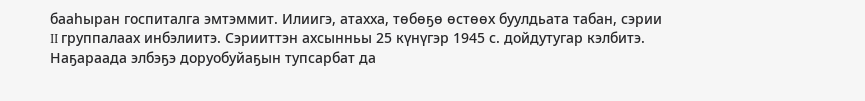бааһыран госпиталга эмтэммит. Илиигэ, атахха, төбөҕө өстөөх буулдьата табан, сэрии II группалаах инбэлиитэ. Сэрииттэн ахсынньы 25 күнүгэр 1945 с. дойдутугар кэлбитэ. Наҕараада элбэҕэ доруобуйаҕын тупсарбат да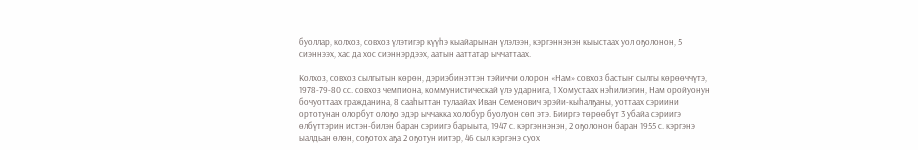буоллар, колхоз, совхоз үлэтигэр күүһэ кыайарынан үлэлээн, кэргэннэнэн кыыстаах уол оҕолонон, 5 сиэннээх, хас да хос сиэннэрдээх, аатын ааттатар ыччаттаах.

Колхоз, совхоз сылгытын көрөн, дэриэбинэттэн тэйиччи олорон «Нам» совхоз бастыҥ сылгы көрөөччүтэ, 1978-79-80 сс. совхоз чемпиона, коммунистическай үлэ ударнига, 1 Хомустаах нэһилиэгин, Нам оройуонун бочуоттаах гражданина, 8 сааһыттан тулаайах Иван Семенович эрэйи-кыһалҕаны, уоттаах сэриини ортотунан олорбут олоҕо эдэр ыччакка холобур буолуон сөп этэ. Бииргэ төрөөбүт 3 убайа сэриигэ өлбүттэрин истэн-билэн баран сэриигэ барыыта, 1947 с. кэргэннэнэн, 2 оҕолонон баран 1955 с. кэргэнэ ыалдьан өлөн, соҕотох аҕа 2 оҕотун иитэр, 46 сыл кэргэнэ суох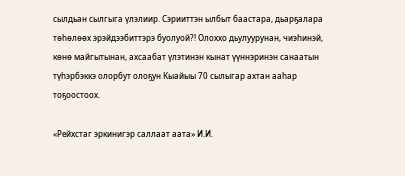сылдьан сылгыга үлэлиир. Сэрииттэн ылбыт баастара, дьарҕалара төһөлөөх эрэйдээбиттэрэ буолуой?! Олоххо дьулуурунан, чиэһинэй, көнө майгытынан, ахсаабат үлэтинэн кынат үүннэринэн санаатын түһэрбэккэ олорбут олоҕун Кыайыы 70 сылыгар ахтан ааһар тоҕоостоох.

«Рейхстаг эркинигэр саллаат аата» И.И.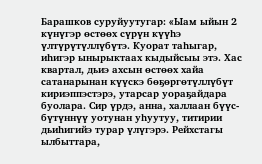Барашков суруйуутугар: «Ыам ыйын 2 күнүгэр өстөөх сүрүн күүһэ үлтүрүтүллүбүтэ. Куорат таһыгар, иһигэр ынырыктаах кыдыйсыы этэ. Хас квартал, дьиэ ахсын өстөөх хайа сатанарынан күүскэ бөҕөргөтүллүбүт кириэппэстэрэ, утарсар уораҕайдара буолара. Сир үрдэ, анна, халлаан бүүс-бүтүннүү уотунан уһуутуу, титирии дьиһигийэ турар үлүгэрэ. Рейхстагы ылбыттара,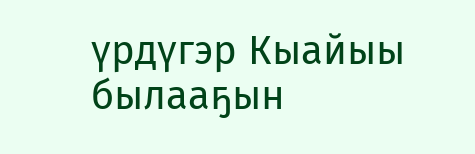үрдүгэр Кыайыы былааҕын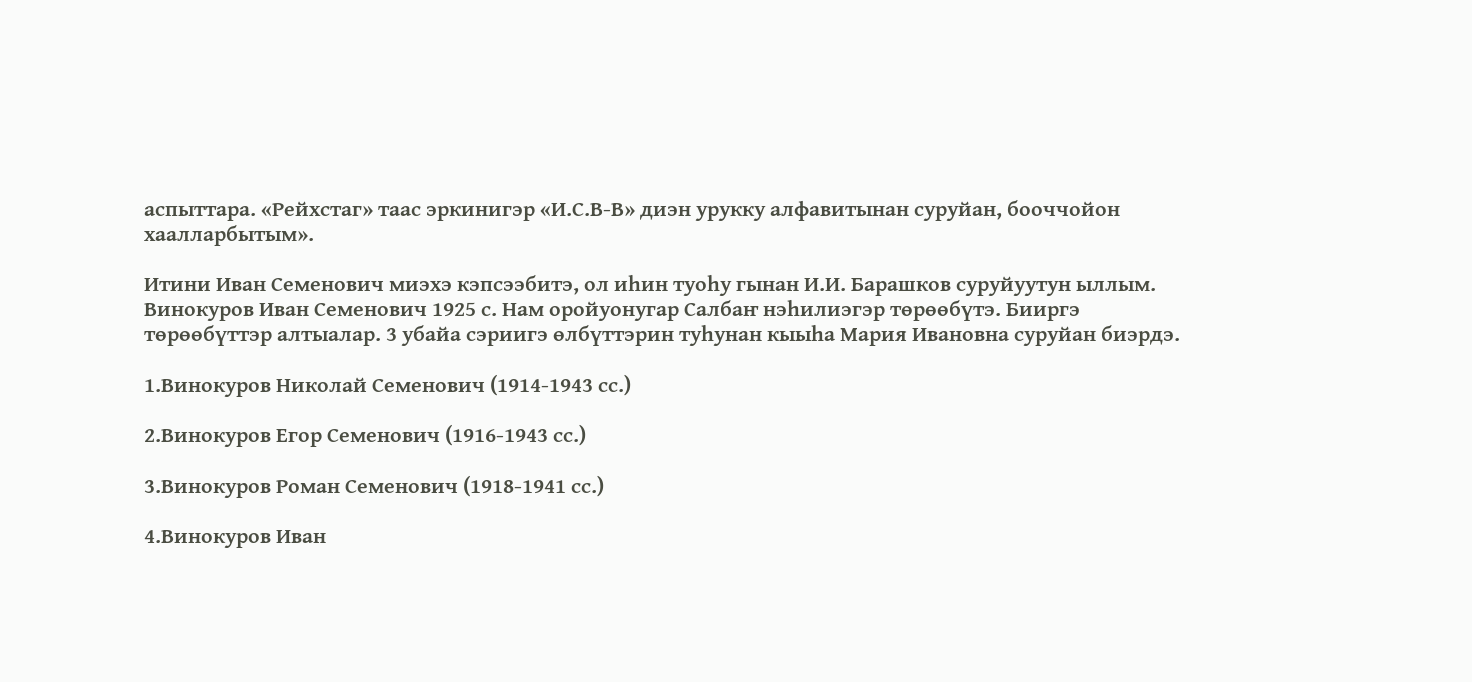аспыттара. «Рейхстаг» таас эркинигэр «И.С.В-В» диэн урукку алфавитынан суруйан, бооччойон хаалларбытым».

Итини Иван Семенович миэхэ кэпсээбитэ, ол иһин туоһу гынан И.И. Барашков суруйуутун ыллым. Винокуров Иван Семенович 1925 с. Нам оройуонугар Салбаҥ нэһилиэгэр төрөөбүтэ. Бииргэ төрөөбүттэр алтыалар. 3 убайа сэриигэ өлбүттэрин туһунан кыыһа Мария Ивановна суруйан биэрдэ.

1.Винокуров Николай Семенович (1914-1943 сс.)

2.Винокуров Егор Семенович (1916-1943 сс.)

3.Винокуров Роман Семенович (1918-1941 сс.)

4.Винокуров Иван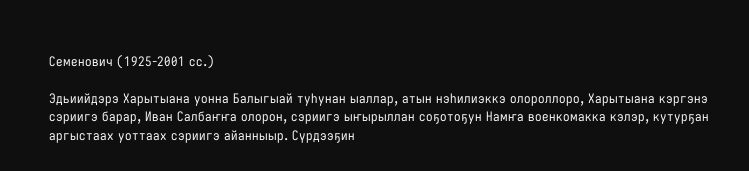Семенович (1925-2001 сс.)

Эдьиийдэрэ Харытыана уонна Балыгыай туһунан ыаллар, атын нэһилиэккэ олороллоро, Харытыана кэргэнэ сэриигэ барар, Иван Салбаҥҥа олорон, сэриигэ ыҥырыллан соҕотоҕун Намҥа военкомакка кэлэр, кутурҕан аргыстаах уоттаах сэриигэ айанныыр. Сүрдээҕин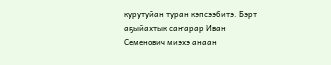курутуйан туран кэпсээбитэ. Бэрт аҕыйахтык саҥарар Иван Семенович миэхэ анаан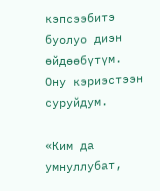кэпсээбитэ буолуо диэн өйдөөбүтүм. Ону кэриэстээн суруйдум.

«Ким да умнуллубат,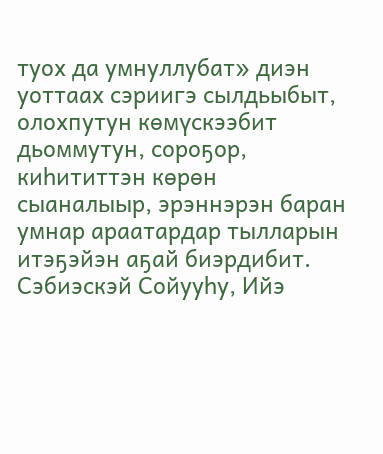туох да умнуллубат» диэн уоттаах сэриигэ сылдьыбыт, олохпутун көмүскээбит дьоммутун, сороҕор, киһититтэн көрөн сыаналыыр, эрэннэрэн баран умнар араатардар тылларын итэҕэйэн аҕай биэрдибит. Сэбиэскэй Сойууһу, Ийэ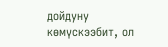дойдуну көмүскээбит, ол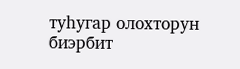туһугар олохторун биэрбит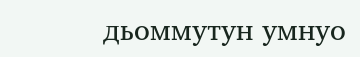дьоммутун умнуо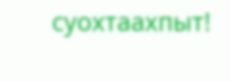суохтаахпыт!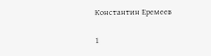Константин Еремеев

1